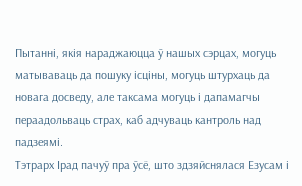Пытанні, якія нараджаюцца ў нашых сэрцах, могуць матываваць да пошуку ісціны, могуць штурхаць да новага досведу, але таксама могуць і дапамагчы пераадольваць страх, каб адчуваць кантроль над падзеямі.
Тэтрарх Ірад пачуў пра ўсё, што здзяйснялася Езусам і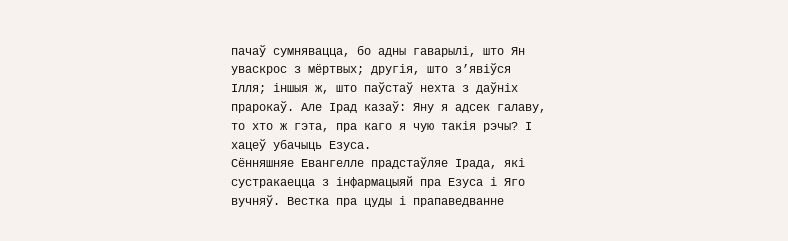пачаў сумнявацца, бо адны гаварылі, што Ян уваскрос з мёртвых; другія, што з’явіўся Ілля; іншыя ж, што паўстаў нехта з даўніх прарокаў. Але Ірад казаў: Яну я адсек галаву, то хто ж гэта, пра каго я чую такія рэчы? І хацеў убачыць Езуса.
Сённяшняе Евангелле прадстаўляе Ірада, які сустракаецца з інфармацыяй пра Езуса і Яго вучняў. Вестка пра цуды і прапаведванне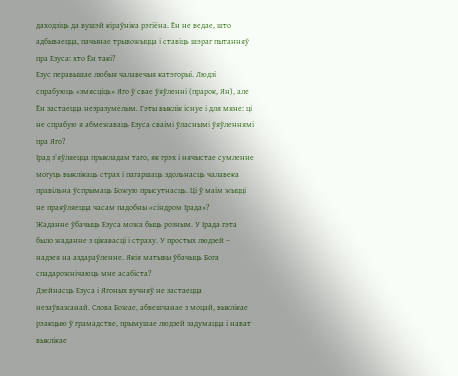даходзіць да вушэй кіраўніка рэгіёна. Ён не ведае, што адбываецца, пачынае трывожыцца і ставіць шэраг пытанняў пра Езуса: хто Ён такі?
Езус перавышае любыя чалавечыя катэгорыі. Людзі спрабуюць «змясціць» Яго ў свае ўяўленні (прарок, Ян), але Ён застаецца незразумелым. Гэты выклік існуе і для мяне: ці не спрабую я абмежаваць Езуса сваімі ўласнымі ўяўленнямі пра Яго?
Ірад з’яўляецца прыкладам таго, як грэх і нячыстае сумленне могуць выклікаць страх і пагаршаць здольнасць чалавека правільна ўспрымаць Божую прысутнасць. Ці ў маім жыцці не праяўляецца часам падобны «сіндром Ірада»?
Жаданне ўбачыць Езуса можа быць розным. У Ірада гэта было жаданне з цікавасці і страху. У простых людзей – надзея на аздараўленне. Якія матывы ўбачыць Бога спадарожнічаюць мне асабіста?
Дзейнасць Езуса і Ягоных вучняў не застаецца незаўважанай. Слова Божае, абвешчанае з моцай, выклікае рэакцыю ў грамадстве, прымушае людзей задумацца і нават выклікае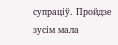супраціў. Пройдзе зусім мала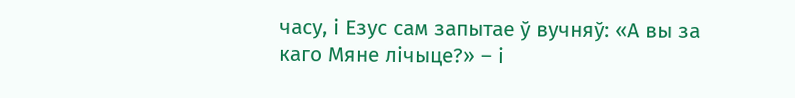часу, і Езус сам запытае ў вучняў: «А вы за каго Мяне лічыце?» – і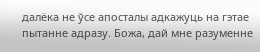далёка не ўсе апосталы адкажуць на гэтае пытанне адразу. Божа, дай мне разуменне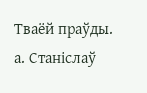Тваёй праўды.
а. Станіслаў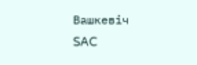Вашкевіч SAC